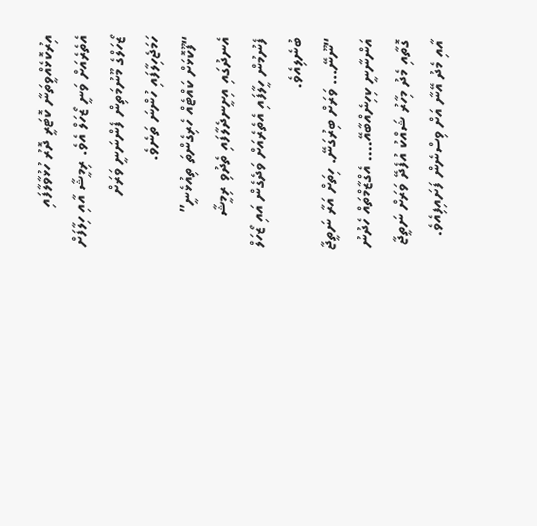އިރުކޮޅެއްވީތަނާ ކޮޓަރީ ދޮރު ހުޅުވާލާފައި އެތެރެއަށް ވަނީ ޒޯހަލް އެވެ. ރިމީޝާ އާއި ހިލާފަށް ޒޯހަލްގެ މޫނުމަތިން ފެންނަނީ ވަރަށް ހަމަޖެހިލާފައި ހުންނަ ތަނެވެ.
“ފޫކޮޅަށް ކައްޓެއް ހެރިގެންތަ ތިއުޅެނީ” އެނދުގައި އިށީނދެލާފައި ތެދުވި ރިމީޝާ ފެނުމުން ހީލާފައި އެތެރެއަށް ވަދެގެން އައި ޒޯހަލް ބުނެލިއެވެ.
“ނޫނޭ… ވަރަށް ބިރުގަނޭ. ހިތަށް އަރާ ނަތީޖާ އަންނާނީ ކިހިނެއްބާއޭ…. އެގްޒާމްތައް ހެދުނު ގޮތާއި މެދު މިހާރު ޝައްކު އުފެދޭ ވަރަށް ނަތީޖާ އާއި މެދު އޭނާ އަށް ވިސްނެން ފަށައިފިއެވެ.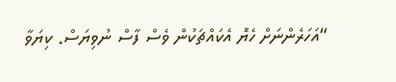“އަހަރެންނަށް ހެޔޮ އެކައްޗަކުން ވެސް ފާސް ނުވިޔަސް. ކިޔަވާ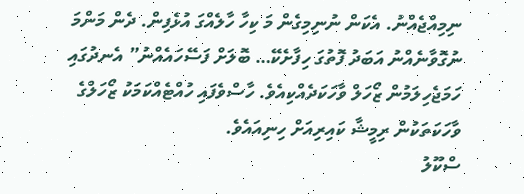ނިމިއްޖެއްނު. އެކަން ނުނިމިގެން މަ ކިހާ ހާލެއްގަ އުޅެފިން. ދެން މަންމަ ނުގޮވާނެއްނު އަބަދު ފޮތުގަ ހިފާށެކޭ… ބޮލަށް ފަސޭހައެއްނު” އެނދުގައި ހަމަޖެހިލަމުން ޒޯހަލް ވާހަކަދެއްކިއެވެ. ހާސްވެފައި ހުއްޓެއްކަމަކު ޒޯހަލްގެ ވާހަކަތަކުން ރިމީޝާ ކައިރިއަށް ހިނިއައެވެ.
ސްކޫލު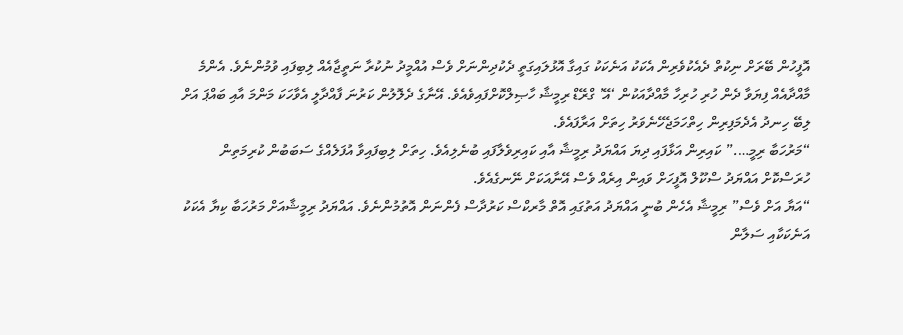އޮފީހުން ބޭރަށް ނިކުތް ދެއެކުވެރިން އެކަކު އަނެކަކު ގައިގާ އޮޅުލައިގަތީ ދެކުދިންނަށް ވެސް އުއްމީދު ނުކުރާ ނަތީޖާއެއް ލިބިފައި ވުމުންނެވެ. އެންމެ މާއްދާއެއް ފިޔަވާ ދެން ހުރި ހުރިހާ މާއްދާއަކުން ‘އޭ’ ގްރޭޑް ރިމީޝާ ހާޞިލްކޮށްފައިވެއެވެ. އޭނާގެ ދެލޮލުން ކަރުނަ ފާއްދާލީ އެވާހަކަ މަންމަ އާއި ބައްޕަ އަށް ލިބޭ ހިނދު އެދެމަފިރިން ހިތްހަމަޖެހޭނެވަރު ހިތަށް އަރާފައެވެ.
“މަރުހަބާ ރިމީ….” ކައިރިން އަޅާފައި ދިޔަ އައްޔަދު ރިމީޝާ އާއި ކައިރިވެލާފައި ބުނެލިއެވެ. ހިތަށް ލިބިފައިވާ އުފަލެއްގެ ސަބަބުން ކުރިމަތިން ހުރަސްކޮށް އައްޔަދު ސްކޫލް އޮފީހަށް ވައިން އިރެއް ވެސް އޭނާއަކަށް ނޭނގެއެވެ.
“އަޔާ އަށް ވެސް” ރިމީޝާ އެހެން ބުނީ އައްޔަދު އަތުގައި އޮތް މާރކްސް ކަރުދާސް ފެންނަން އޮތުމުންނެވެ. އައްޔަދު ރިމީޝާއަށް މަރުހަބާ ކިޔާ އެކަކު އަނެކަކާއި ސަލާން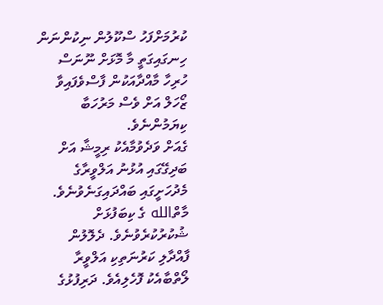ކުރުމަށްފަހު ސްކޫލުން ނިކުންނަން ހިނގައިގަތީ މާ މޮޅަށް ނޫނަސް ހުރިހާ މާއްދާއަކުން ފާސްވެފައިވާ ޒޯހަލް އަށް ވެސް މަރުހަބާ ކިޔަމުންނެވެ.
ގެއަށް ވަދެވުމާއެކު ރިމީޝާ އަށް ބަދިގޭގައި އުޅުނު އަލްވީރާގެ މެދުހަށީގައި ބައްދައިގަނެވުނެވެ. މާތްالله ގެ ކިބަފުޅަށް ޝުކުރުކުރެވުނެވެ. ދެލޮލުން ފާއްދާލި ކަރުނަތިކި އަލްވީރާ ލޯތްބާއެކު ފޮހެލިއެވެ. ދަރިފުޅުގެ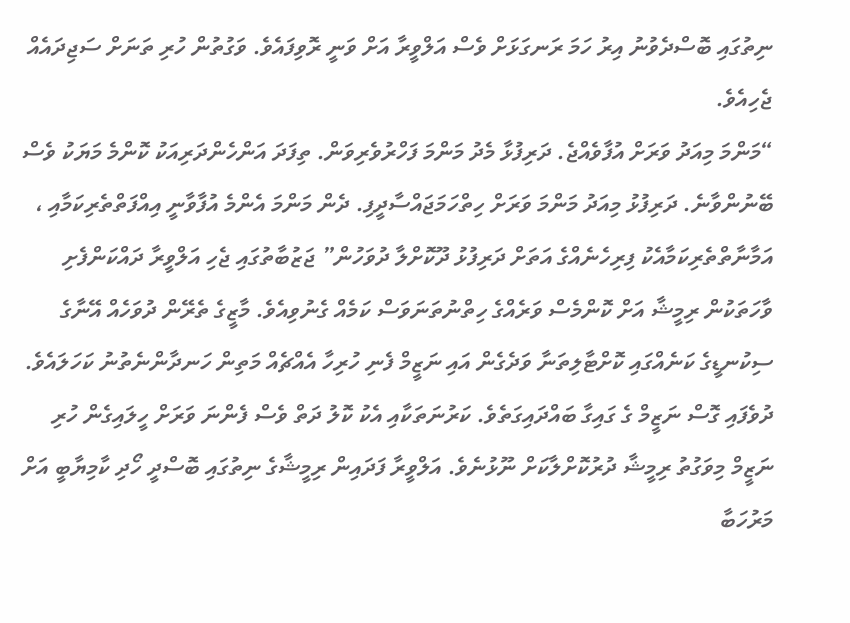ނިތުގައި ބޮސްދެވުނު އިރު ހަމަ ރަނގަޅަށް ވެސް އަލްވީރާ އަށް ވަނީ ރޮވިފައެވެ. ވަގުތުން ހުރި ތަނަށް ސަޖިދައެއް ޖެހިއެވެ.
“މަންމަ މިއަދު ވަރަށް އުފާވެއްޖެ. ދަރިފުޅާ މެދު މަންމަ ފަހްރުވެރިވަން. ތިފަދަ އަންހެންދަރިއަކު ކޮންމެ މަޔަކު ވެސް ބޭނުންވާނެ. ދަރިފުޅު މިއަދު މަންމަ ވަރަށް ހިތްހަމަޖައްސާދީފި. ދެން މަންމަ އެންމެ އުފާވާނީ އިއްފަތްތެރިކަމާއި ، އަމާނާތްތެރިކަމާއެކު ފިރިހެނެއްގެ އަތަށް ދަރިފުޅު ދޫކޮށްލާ ދުވަހުން” ޖަޒުބާތުގައި ޖެހި އަލްވީރާ ދައްކަންފެށި ވާހަތަކުން ރިމީޝާ އަށް ކޮންމެސް ވަރެއްގެ ހިތްނުތަނަވަސް ކަމެއް ގެނުވިއެވެ. މާޒީގެ ތެރޭން ދުވަހެއް އޭނާގެ ސިކުނޑީގެ ކަނެއްގައި ކޮށްޓާލިތަނާ ވަދެގެން އައި ނަޒީމް ފެނި ހުރިހާ އެއްޗެއް މަތިން ހަނދާންނެތުނު ކަހަލައެވެ. ދުވެފައި ގޮސް ނަޒީމް ގެ ގައިގާ ބައްދައިގަތެވެ. ކަރުނަތަކާއި އެކު ކޮލު ދަތް ވެސް ފެންނަ ވަރަށް ހީލައިގެން ހުރި ނަޒީމް މިވަގުތު ރިމީޝާ ދުރުކޮށްލާކަށް ނޫޅުނެވެ. އަލްވީރާ ފަދައިން ރިމީޝާގެ ނިތުގައި ބޮސްދީ ހޯދި ކާމިޔާބީ އަށް މަރުހަބާ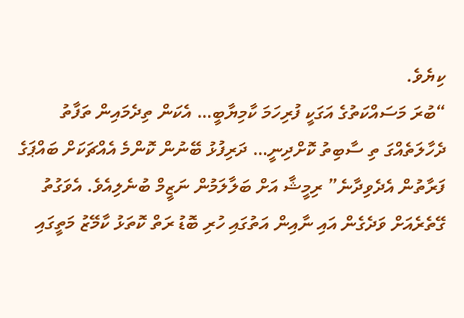ކިޔެވެ.
“ބުރަ މަސައްކަތުގެ އަގަކީ ފުރިހަމަ ކާމިޔާބީ… އެކަން ތިދެމައިން ތަފާތު ދެހާލަތެއްގަ ތި ސާބިތު ކޮށްދިނީ… ދަރިފުޅު ބޭނުން ކޮންމެ އެއްޗަކަށް ބައްޕަގެ ފަރާތުން އެދެވިދާނެ” ރިމީޝާ އަށް ބަލާލަމުން ނަޒީމް ބުނެލިއެވެ. އެވަގުތު ގޭތެރެއަށް ވަދެގެން އައި ނާއިން އަތުގައި ހުރި ބޮޑު ރަތް ކޮތަޅު ކާމޭޒު މަތީގައި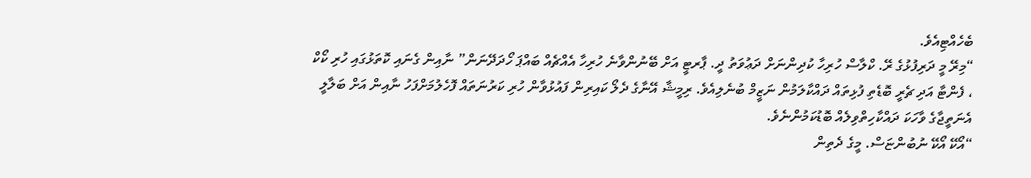ބެހެއްޓިއެވެ.
“މިރޭ މީ ދަރިފުޅުގެ ރޭ. ކްލާސް ހުރިހާ ކުދިންނަށް ދަޢުވަތު ދީ. ޕާރޓީ އަށް ބޭނުންވާނެ ހުރިހާ އެއްޗެއް ބައްޕަ ހޯދަދޭނަން” ނާއިން ގެނައި ކޮތަޅުގައި ހުރި ކޯކް ، ފެންޓާ އަދި ޗެރީ ބޮޑެތި ފުޅިތައް ދައްކާލަމުން ނަޒީމް ބުނެލިއެވެ. ރިމީޝާ އޭނާގެ ދެލޯ ކައިރިން ފައުޅުވާން ހުރި ކަރުނަތައް ފޮހެލުމަށްފަހު ނާއިން އަށް ބަލާލީ އެނަތީޖާގެ ވާހަކަ ދައްކާހިތްވިލެއް ބޮޑުކަމުންނެވެ.
“އޯކޭ އޯކޭ ނުބުންޏަސް. މީގެ ދެތިން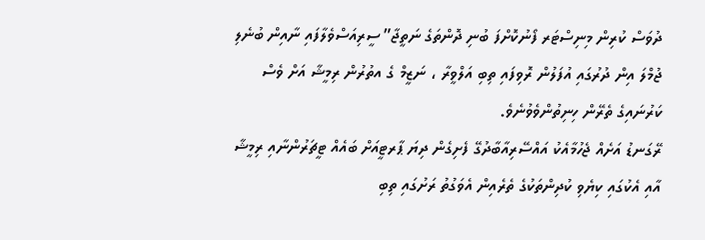ދުވަސް ކުރިން މިނިސްޓަރ ފޯނުކޮށްފަ ބުނި ދޮންތަގެ ނަތީޖާ” ސީރިއަސްވެލާފައި ނާއިން ބުނެލި ޖުމްލަ އިން ދުރުގައި އުފަލުން ރޮވިފައި ތިބި އަލްވީރާ ، ނަޒީމް ގެ އތުރުން ރިމީޝާ އަށް ވެސް ކަރުނައިގެ ތެރޭން ހިނިތުންވެވުނެވެ.
ރޭގަނޑު އަށެއް ޖެހުމާއެކު އައްސޭރިއާބާދުގޭ ފެށިގެން ދިޔަ ޕާރޓީއަށް ބައެއް ޓީޗަރުންނާއި ރިމީޝާ އާއި އެކުގައި ކިޔެވި ކުދިންތަކުގެ ތެރެއިން އެވަގުތު ރަށުގައި ތިބި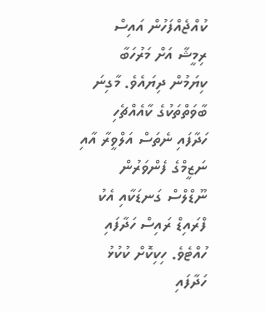ކުއްޖެއްފަހުން އައިސް ރިމީޝާ އަށް މަރުހަބާ ކިޔަމުން ދިޔައެވެ. މާގިނަ ބާވަތްތަކުގެ ކާއެއްޗެހި ހަދާފައި ނެތަސް އަލްވީރާ އާއި ނަޒީމްގެ ފެންވަރުން ނޫޑްލްސް ގަނޑަކާއި އެކު ފްރައިޑް ރައިސް ހަދާފައި ހުއްޓެވެ. ހިކިކޮށް ކުކުޅު ހަދާފައި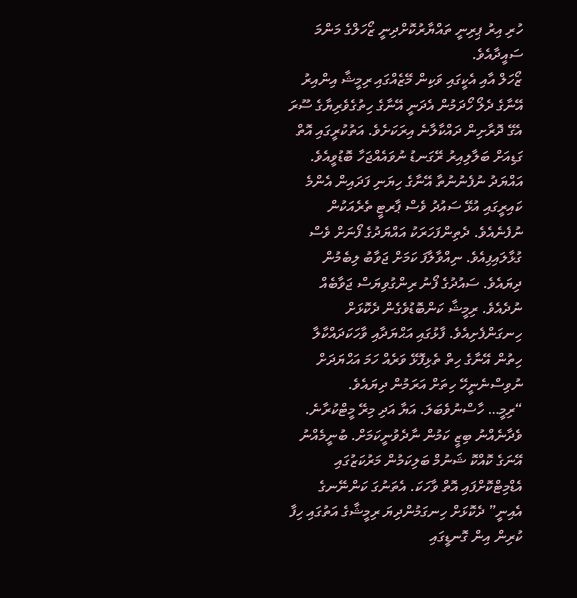ހުރި އިރު ޕިރިނީ ތައްޔާރުކޮށްދިނީ ޒޯހަލްގެ މަންމަ ސައީދާއެވެ.
ޒޯހަލް އާއި އެކީގައި ވަކިން މޭޒެއްގައި ރިމީޝާ އިންއިރު އޭނާގެ ދެލޯ ހޯދަމުން އެދަނީ އޭނާގެ ހިތުގެވެރިޔާގެ ސޫރަ އެގޭ ދޮރާށިން ދައްކާލާނެ އިރަކަށެވެ. އަތުކުރީގައި އޮތް ގަޑިއަށް ބަލާލިއިރު ރޭގަނޑު ނުވައެއްޖަހާ ބޮޑުވީއެވެ. އައްޔަދު ނުފެނުނުތާ އޭނާގެ ހިޔަނި ފަދައިން އެންމެ ކައިރީގައި އުޅޭ ސައުދު ވެސް ޕާރޓީ ތެރެއަކުން ނުފެނެއެވެ. ދެތިންފަހަރަކު އައްޔަދުގެ ފޯނަށް ވެސް ގުޅާލައިފިއެވެ. ނިއްވާލާފަ ކަމަށް ޖަވާބު ލިބެމުން ދިޔައެވެ. ސައުދުގެ ފޯނު ރިންގުވިޔަސް ޖަވާބެއް ނުދެއެވެ. ރިމީޝާ ކަންބޮޑުވެގެން ދެކޮޅަށް ހިނގަންފެށިއެވެ. ފާޅުގައި އަޙްޔަދާއި ވާހަކަދައްކާލާ ހިތުން އޭނާގެ ހިތް ތެޅިފޮޅޭ ވަރެއް ހަމަ އަޙްޔަދަށް ނުވިސްނެނީހޭ ހިތަށް އަރަމުން ދިޔައެވެ.
“ރިމީ… ހާސްނުވެބަލަ. އަޔާ އަދި މިރޭ މީޓްކުރާނެ. ވެދާނެއްނު ބިޒީ ކަމުން ނާދެވުނީކަމަށް. ބުނީމެއްނު އޭނަގެ ކޮއްކޮ ޝަނުމް ބަލިކަމުން މަރުކަޒުގައި އެޑްމިޓްކޮށްފައި އޮތް ވާހަކަ. އެތަނުގަ ކަންނޭނގެ އެއިނީ” ދެކޮޅަށް ހިނގަމުންދިޔަ ރިމީޝާގެ އަތުގައި ހިފާ ކުރިން އިން ގޮނޑީގައި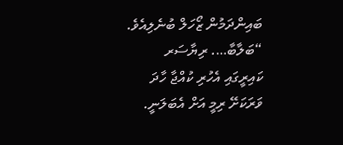ބައިންދަމުން ޒޯހަލް ބުނެލިއެވެ.
“ބަލާބާ…. ރިޔާސަރ ކައިރީގައި އެހުރި ކުއްޖާ ހާދަ ވަރަކަށޭ ރިމީ އަށް އެބަލަނީ.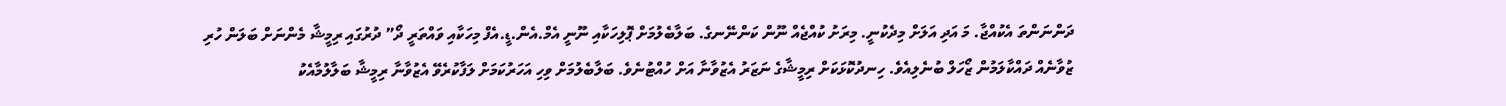ދަންނަންތަ އެކުއްޖާ. މަ އަދި އަލަށް މިދެކުނީ. މިރަށު ކުއްޖެއް ނޫން ކަންނޭނގެ. ބަލާބެލުމަށް ޕޮލިހަކާއި ނޫނީ އެމް.އެން.ޑީ.އެފް މިހަކާއި ވައްތަރީ ދޯ” ދުރުގައި ރިމީޝާ މެންނަށް ބަލަން ހުރި ޒުވާނެއް ދައްކާލަމުން ޒޯހަލް ބުނެލިއެވެ. ހިނދުކޮޅަކަށް ރިމީޝާގެ ނަޒަރު އެޒުވާނާ އަށް ހުއްޓުނެވެ. ބަލާބެލުމަށް ވިހި އަހަރުކަމަށް ލަފާކުރެވޭ އެޒުވާނާ ރިމީޝާ ބަލާލުމާއެކު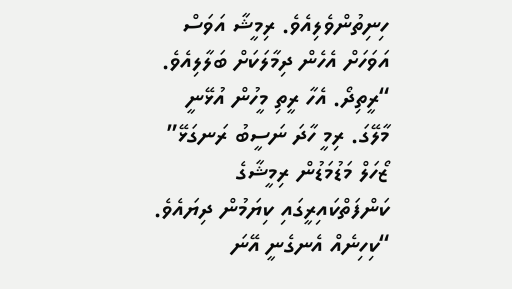ހިނިތުންވެލިއެވެ. ރިމީޝާ އަވަސް އަވަހަށް އެހެން ދިމާލަކަށް ބަލާލިއެވެ.
“ރީތިދޯ. އެހާ ރީތި މީހުން އުޅޭނީ މާލޭގަ. ރިމީ ހާދަ ނަސީބު ރަނގަޅޭ” ޒޯހަލް މަޑުމަޑުން ރިމީޝާގެ ކަންފަތްކައިރީގައި ކިޔަމުން ދިޔައެވެ.
“ކިހިނެއް އެނގެނީ އޭނަ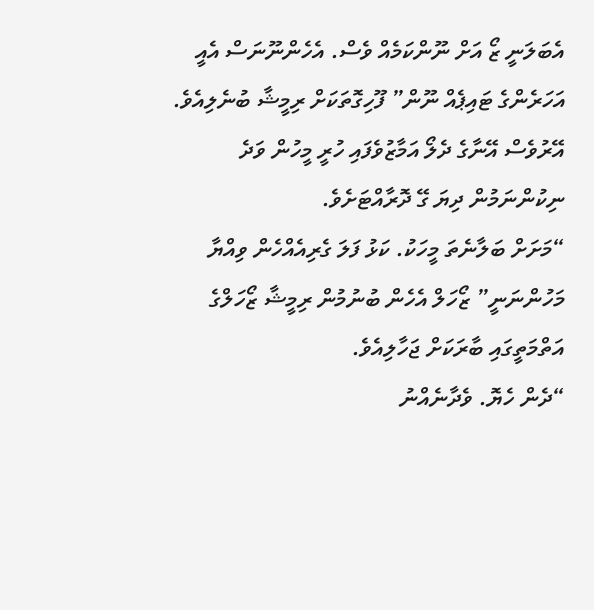އެބަލަނީ ޒޯ އަށް ނޫންކަމެއް ވެސް. އެހެންނޫނަސް އެއީ އަހަރެންގެ ޓައިޕެއް ނޫން” ފޫހިގޮތަކަށް ރިމީޝާ ބުނެލިއެވެ. އޭރުވެސް އޭނާގެ ދެލޯ އަމާޒުވެފައި ހުރީ މީހުން ވަދެ ނިކުންނަމުން ދިޔަ ގޭ ދޮރާއްޓަށެވެ.
“މަށަށް ބަލާނެތަ މީހަކު. ކަޅު ފަލަ ގެރިއެއްހެން ވިއްޔާ މަހުންނަނީ” ޒޯހަލް އެހެން ބުނުމުން ރިމީޝާ ޒޯހަލްގެ އަތްމަތީގައި ބާރަކަށް ޖަހާލިއެވެ.
“ދެން ހެޔޮ. ވެދާނެއްނު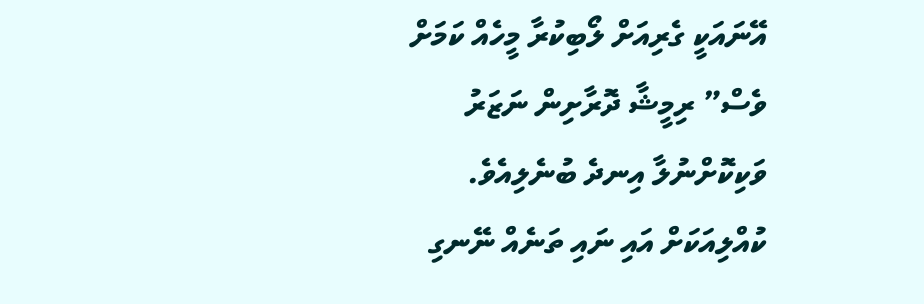އޭނައަކީ ގެރިއަށް ލޯބިކުރާ މީހެއް ކަމަށް ވެސް” ރިމީޝާ ދޮރާށިން ނަޒަރު ވަކިކޮށްނުލާ އިނދެ ބުނެލިއެވެ.
ކުއްލިއަކަށް އައި ނައި ތަނެއް ނޭނގި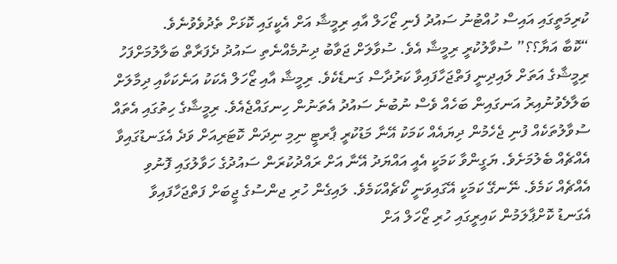ކުރިމަތީގައި އައިސް ހުއްޓުނު ސައުދު ފެނި ޒޯހަލް އާއި ރިމީޝާ އަށް އެކީގައި ކޮޅަށް ތެދުވެވުނެވެ.
“ކޮބާ އަޔާ؟؟” ސުވާލުކުރީ ރިމީޝާ އެވެ. ސުވާލަށް ޖަވާބު ދިނުމެއްނެތި ސައުދު ދެފަރާތް ބަލާލުމަށްފަހު ރިމީޝާގެ އަތަށް ލައިދިނީ ފަތްޖަހާފައިވާ ކަރުދާސް ގަނޑެކެވެ. ރިމީޝާ އާއި ޒޯހަލް އެކަކު އަނެކަކާއި ދިމާލަށް ބަލާލެވުނުއިރު އަނގައިން ބަހެއް ވެސް ނުބުނެ ސައުދު އެތަނުން ހިނގައްޖެއެވެ. ރިމީޝާގެ ހިތުގައި އެތައް ސުވާލުތަކެއް ފުނި ޖެހެމުން ދިޔައެއް ކަމަކު އޭނާ މަޑުކުރީ ޕާރޓީ ނިމި ނިދަން ކޮޓަރިއަށް ވަދެ އެގަނޑުގައިވާ އެއްޗެއް ބެލުމަށެވެ. ޔަގީންވާ ކަމަކީ އެއީ އައްޔަދު އޭނާ އަށް ރައްދުކުރަން ސައުދުގެ ހަވާލުގައި ފޮނުވި އެއްޗެއް ކަމެވެ. ނޭނގޭ ކަމަކީ އޭގައިވަނީ ކޯޗެއްކަމެވެ. ލައިގެން ހުރި ޖންސުގެ ޖީބަށް ފަތްޖަހާފައިވާ އެގަނޑު ކޮށްޕާލަމުން ކައިރީގައި ހުރި ޒޯހަލް އަށް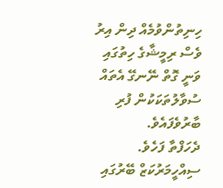ހިނިތުންވުމެއް ދިން އިރު ވެސް ރިމީޝާގެ ހިތުގައި ވަނީ ގޮތް ނޭނގޭ އެތައް ސުވާލުތަކަކުން ފުރި ބާރުވެފައެވެ.
ދެހަފްތާ ފަހެވެ. ސިއްހީމަރުކަޒް ބޭރުގައި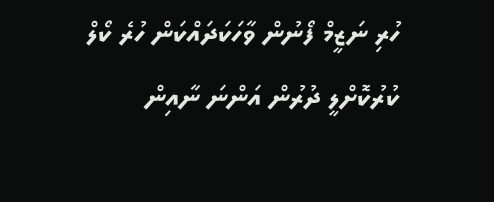ހުރި ނަޒީމް ފޯނުން ވާހަކަދައްކަން ހުރެ ކޯލް ކުރުކޮށްލީ ދުރުން އަންނަ ނާއިން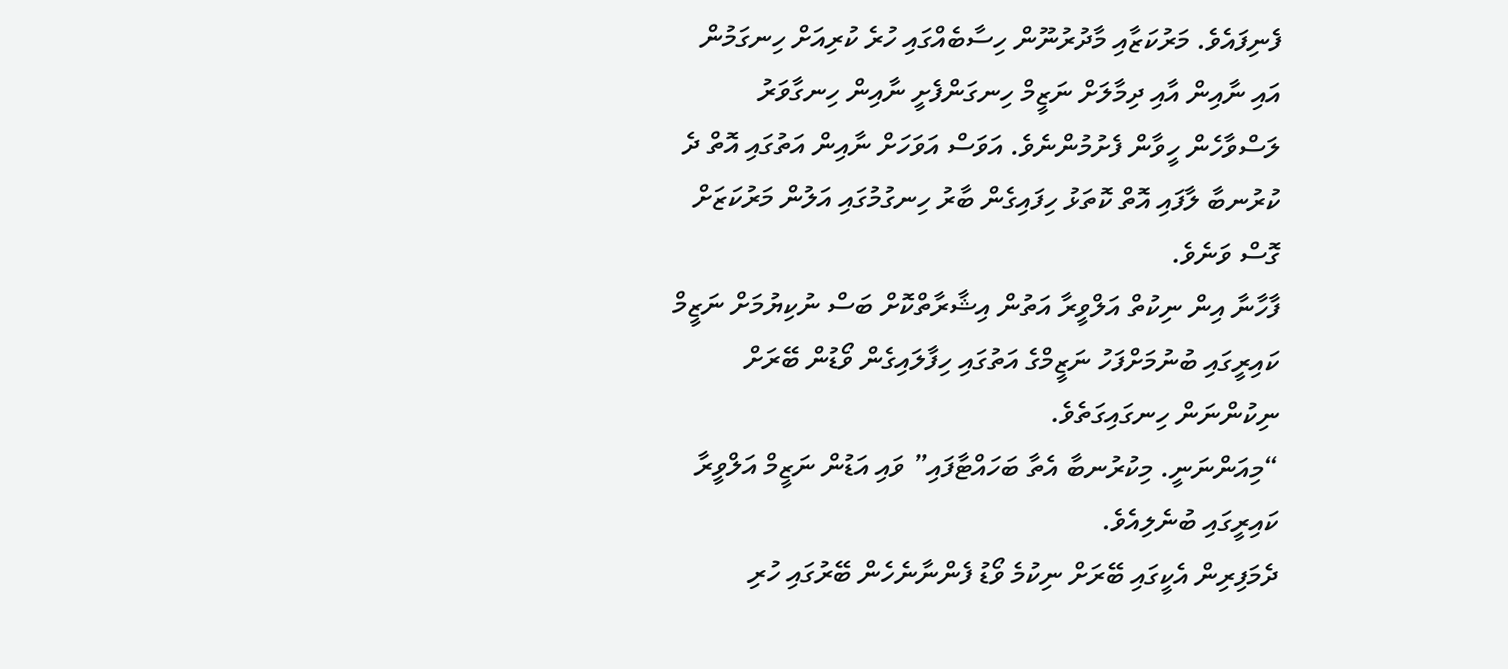ފެނިފައެވެ. މަރުކަޒާއި މާދުރުނޫން ހިސާބެއްގައި ހުރެ ކުރިއަށް ހިނގަމުން އައި ނާއިން އާއި ދިމާލަށް ނަޒީމް ހިނގަންފެށީ ނާއިން ހިނގާވަރު ލަސްވާހެން ހީވާން ފެށުމުންނެވެ. އަވަސް އަވަހަށް ނާއިން އަތުގައި އޮތް ދެ ކުރުނބާ ލާފައި އޮތް ކޮތަޅު ހިފައިގެން ބާރު ހިނގުމުގައި އަލުން މަރުކަޒަށް ގޮސް ވަނެވެ.
ފާހާނާ އިން ނިކުތް އަލްވީރާ އަތުން އިޝާރާތްކޮށް ބަސް ނުކިޔުމަށް ނަޒީމް ކައިރީގައި ބުނުމަށްފަހު ނަޒީމްގެ އަތުގައި ހިފާލައިގެން ވޯޑުން ބޭރަށް ނިކުންނަން ހިނގައިގަތެވެ.
“މިއަންނަނީ. މިކުރުނބާ އެތާ ބަހައްޓާފައި” ވައި އަޑުން ނަޒީމް އަލްވީރާ ކައިރީގައި ބުނެލިއެވެ.
ދެމަފިރިން އެކީގައި ބޭރަށް ނިކުމެ ވޯޑު ފެންނާނެހެން ބޭރުގައި ހުރި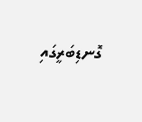ގޮނޑިބަރީގައި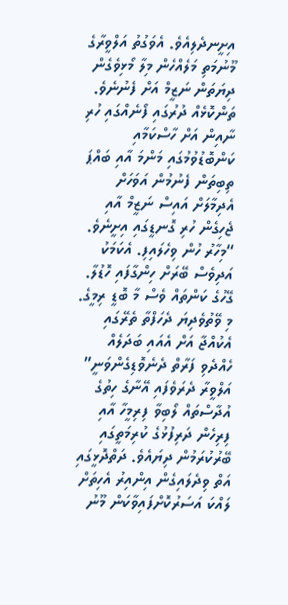އިށީނދެލިއެވެ. އެވަގުތު އަލްވީރާގެ މޫނުމަތި މަލެއްހެން މިލާ މޯޅިވެގެން ދިޔަތަން ނަޒީމް އަށް ފެނުނެވެ. ތަންކޮޅެއް ދުރުގައި ފޯނެއްގައި ހުރި ނާއިން އަށް ހާސްކަމާއި ކަންބޮޑުވުމުގައި މަންމަ އާއި ބައްޕަ ތިބިތަން ފެނުމުން އަވަހަށް އެދިމާލަށް އައިސް ނަޒީމް އާއި ޖެހިގެން ހުރި ގޮނޑީގައި އިށީނެވެ.
“މިހާރު ހުން ވިހެލައިފި. އެކަމަކު އަދިވެސް ބޭރަށް ހިންގާފައި ހޮޑުލާ. ގޭހުގެ ކަންތައް ވެސް މާ ބޮޑީ ރިމީގެ. މި ވޭތުވެދިޔަ ދެހަފްތާ ތެރޭގައި އެކުއްޖާ އަށް އެއައި ބަދަލެއް ހެއްދެވި ފަރާތް ދެނެވޮޑިގެންވަނީ” އަލްވީރާ ދެރަވެފައި އޭނާގެ ހިތުގެ އުދާސްތައް ލޯބިވާ ފިރިމީހާ އާއި ފިރިހެން ދަރިފުޅުގެ ކުރިމަތީގައި ބޭރުކުރަމުން ދިޔައެވެ. ދަތްދޮޅީގައި އަތް ވިދެލައިގެން އިންއިރު އެހިތަށް ލައްކަ އަސަރުކޮށްފައިވާކަން މޫނު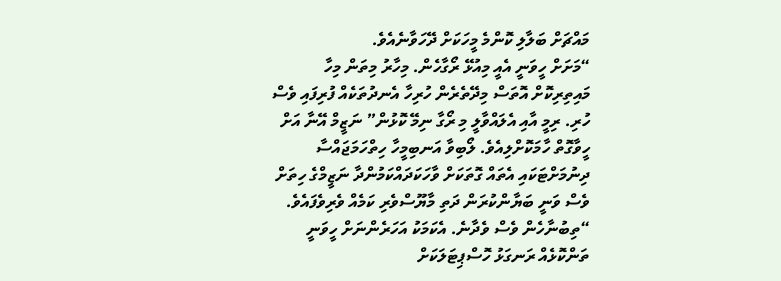މައްޗަށް ބަލާލި ކޮންމެ މީހަކަށް ދޭހަވާނެއެވެ.
“މަށަށް ހީވަނީ އެއީ މިއުޅޭ ރޯގާހެން. މިހާރު މިތަން މިހާ މައިތިރިކޮށް އޮތަސް މިދޭތެރެން ހުރިހާ އެނދުތަކެއް ފުރިފައި ވެސް ހުރި. ރިމީ އާއި އެލައްވާލީ މި ރޯގާ ނިމޭ ކޮޅުން” ނަޒީމް އޭނާ އަށް ހީވާގޮތް ހާމަކޮށްލިއެވެ. ލޯބިވާ އަނބިމީހާ ހިތްހަމަޖައްސާ ދިނުމަށްޓަކައި އެތައް ގޮތަކަށް ވާހަކަދައްކަމުންދާ ނަޒީމްގެ ހިތަށް ވެސް ވަނީ ބަޔާންކުރަން ދަތި މާޔޫސްވެރި ކަމެއް ވެރިވެފައެވެ.
“ތިބުނާހެން ވެސް ވެދާނެ. އެކަމަކު އަހަރެންނަށް ހީވަނީ ތަންކޮޅެއް ރަނގަޅު ހޮސްޕިޓަލަކަށް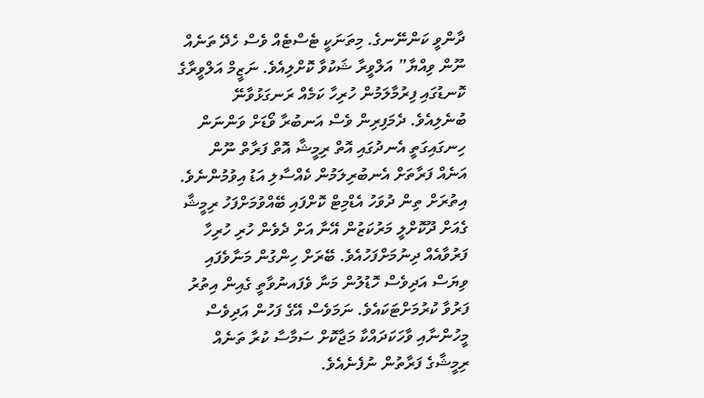ދާންވީ ކަންނޭނގެ. މިތަނަކީ ޓެސްޓެއް ވެސް ހެދޭ ތަނެއް ނޫން ވިއްޔާ” އަލްވީރާ ޝަކުވާ ކޮށްލިއެވެ. ނަޒީމް އަލްވީރާގެ ކޮނޑުގައި ފިރުމާލަމުން ހުރިހާ ކަމެއް ރަނގަޅުވާނޭ ބުނެލިއެވެ. ދެމަފިރިން ވެސް އަނބުރާ ވޯޑަށް ވަންނަން ހިނގައިގަތީ އެނދުގައި އޮތް ރިމީޝާ އޮތް ފަރާތް ނޫން އަނެއް ފަރާތަށް އެނބުރިލަމުން ކެއްސާލި އަޑު އިވުމުންނެވެ.
އިތުރަށް ތިން ދުވަހު އެޑްމިޓް ކޮށްފައި ބޭއްވުމަށްފަހު ރިމީޝާ ގެއަށް ދޫކޮށްލީ މަރުކަޒުން އޭނާ އަށް ދެވެން ހުރި ހުރިހާ ފަރުވާއެއް ދިނުމަށްފަހުއެވެ. ބޭރަށް ހިންގުން މަނާވެފައި ވިޔަސް އަދިވެސް ހޮޑުލުން މަނާ ވެފައނުވާތީ ގެއިން އިތުރު ފަރުވާ ކުރުމަށްޓަކައެވެ. ނަމަވެސް އޭގެ ފަހުން އަދިވެސް މީހުންނާއި ވާހަކަދައްކާ މަޖާކޮށް ސަމާސާ ކުރާ ތަނެއް ރިމީޝާގެ ފަރާތުން ނުފެނެއެވެ.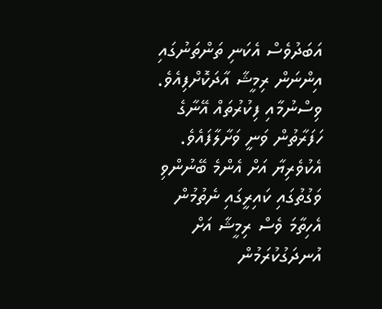އަބަދުވެސް އެކަނި ތަންތަނުގައި އިންނަން ރިމީޝާ އާދަކޮށްފިއެވެ. ވިސްނުމާއި ފިކުރުތައް އޭނާގެ ހަފަރާތުން ވަނީ ވަށާލާފައެވެ. އެކުވެރިޔާ އަށް އެންމެ ބޭނުންވި ވަގުތުގައި ކައިރީގައި ނެތުމުން އެހިތާމަ ވެސް ރިމީޝާ އަށް އުނދަގުކުރަމުން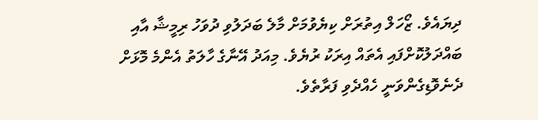ދިޔައެވެ. ޒޯހަލް އިތުރަށް ކިޔެވުމަށް މާލެ ބަދަލުވި ދުވަހު ރިމީޝާ އާއި ބައްދަލުކޮށްފައި އެތައް އިރަކު ރުޔެވެ. މިއަދު އޭނާގެ ހާލަތު އެންމެ މޮޅަށް ދެނެވޮޑިގެންވަނީ ހެއްދެވި ފަރާތެވެ.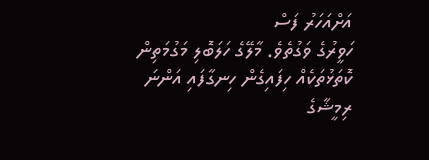އަށްއަހަރު ފަސް
ހަވީރުގެ ވަގުތެވެ. މާލޭގެ ހަލަބޮލި މަގުމަތިން ކޮތަޅުތަކެއް ހިފައިގެން ހިނގާފައި އަންނަ ރިމީޝާގެ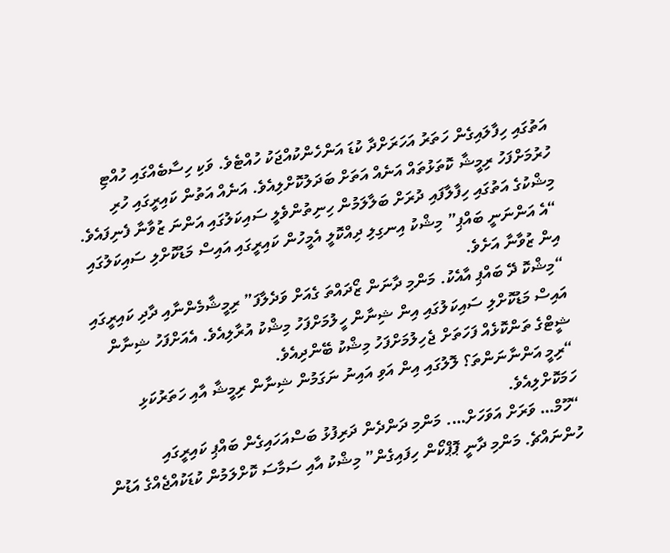އަތުގައި ހިފާލައިގެން ހަތަރު އަހަރަށްދާ ކުޑަ އަންހެންކުއްޖަކު ހުއްޓެވެ. ވަކި ހިސާބެއްގައި ހުއްޓި ހުރުމަށްފަހު ރިމީޝާ ކޮތަޅުތައް އަނެއް އަތަށް ބަދަލުކޮށްލިއެވެ. އަނެއް އަތުން ކައިރީގައި ހުރި މިޝްކުގެ އަތުގައި ހިފާލާފައި ދުރަށް ބަލާލަމުން ހިނިތުންވެލީ ސައިކަލުގައި އަންނަ ޒުވާނާ ފެނިފައެވެ.
“އެ އަންނަނީ ބައްޕި” މިޝްކު އިނގިލި ދިއްކޮލީ އެމީހުން ކައިރީގައި އައިސް މަޑުކޮށްލި ސައިކަލުގައި އިން ޒުވާނާ އަށެވެ.
“މިޝްކޮ ދޭ ބައްޕި އާއެކު. މަންމި ދާނަން ޒޯދައްތަ ގެއަށް ވަދެލާފަ” ރިމީޝާމެންނާއި ދާދި ކައިރީގައި އައިސް މަޑުކޮށްލި ސައިކަލުގައި އިން ޝިނާން ހީލުމަށްފަހު މިޝްކު އުރާލިއެވެ. އެއަށްފަހު ޝިނާން ޝީޓްގެ ތަންކޮޅެއް ފަހަތަށް ޖެހިލުމަށްފަހު މިޝްކު ބޭންދިއެވެ.
“ރިމީ އަންނާނަންތަ؟ ލޮލުގައި އިން އަވި އައިނު ނަގަމުން ޝިނާން ރިމީޝާ އާއި ހަތަރުކަޅި ހަމަކޮށްލިއެވެ.
“ހޫމް… ވަރަށް އަވަހަށް…. މަންމި ދަންދެން ދަރިފުޅު ބަސްއަހައިގެން ބައްޕި ކައިރީގައި ހުންނައްޗެ. މަންމި ދާނީ ޕޮޕްކޯން ހިފައިގެން” މިޝްކު އާއި ސަމާސަ ކޮށްލަމުން ކުޑަކުއްޖެއްގެ އަޑުން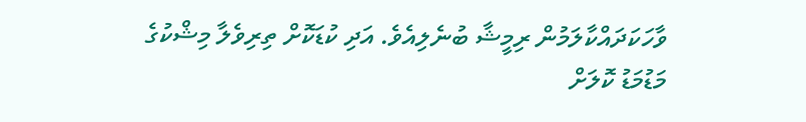ވާހަކަދައްކާލަމުން ރިމީޝާ ބުނެލިއެވެ. އަދި ކުޑަކޮށް ތިރިވެލާ މިޝްކުގެ މަޑުމަޑު ކޮލަށް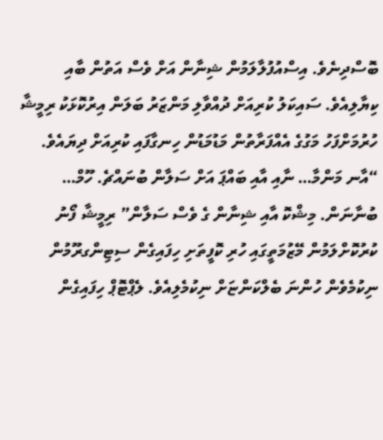ބޮސްދިނެވެ. އިސްއުފުލާލަމުން ޝިނާން އަށް ވެސް އަތުން ބާއި ކިޔާލިއެވެ. ސައިކަލު ކުރިއަށް ދުއްވާލި މަންޒަރު ބަލަން އިރުކޮޅަކު ރިމީޝާ ހުރުމަށްފަހު މަގުގެ އެއްފަރާތުން މަޑުމަޑުން ހިނގާފައި ކުރިއަށް ދިޔައެވެ.
“އާނ މަންމާ… ނާއި އާއި ބައްޕަ އަށް ސަލާން ބުނައްޗެ. ހޫމް… ބުނާނަން. މިޝްކޮ އާއި ޝިނާން ގެ ވެސް ސަލާން” ރިމީޝާ ފޯނު ކުރުކޮށްލަމުން މޭޒުމަތީގައި ހުރި ކޮފީތަށި ހިފައިގެން ސިޓިންގރޫމުން ނިކުމެވެން ހުންނަ ބެލްކަންޏަށް ނިކުމެލިއެވެ. ލެޕްޓޮޕް ހިފައިގެން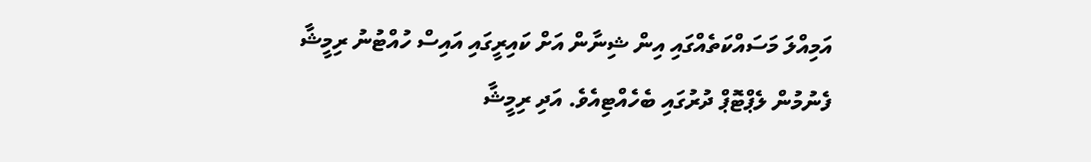އަމިއްލަ މަސައްކަތެއްގައި އިން ޝިނާން އަށް ކައިރީގައި އައިސް ހުއްޓުނު ރިމީޝާ ފެނުމުން ލެޕްޓޮޕް ދުރުގައި ބެހެއްޓިއެވެ. އަދި ރިމީޝާ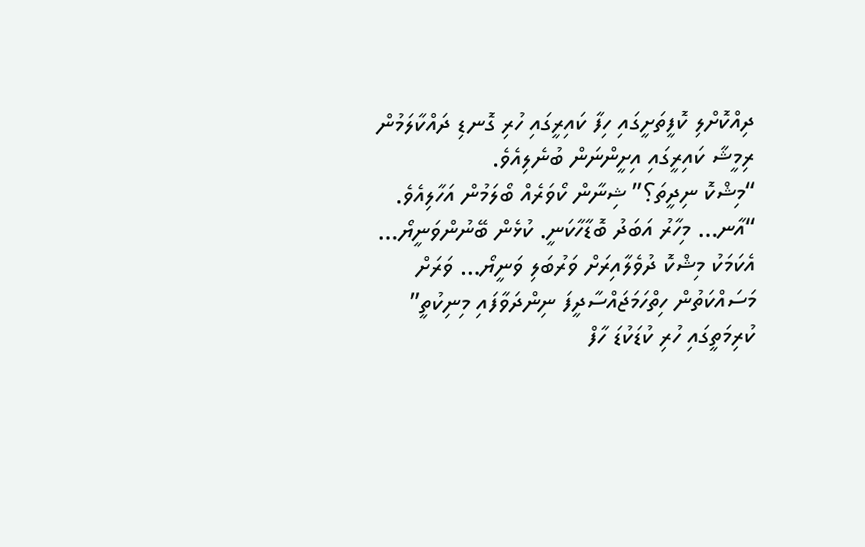ދިއްކޮށްލި ކޮފީތަށީގައި ހިފާ ކައިރީގައި ހުރި ގޮނޑި ދައްކާލަމުން ރިމީޝާ ކައިރީގައި އިށީންނަން ބުނެލިއެވެ.
“މިޝްކޮ ނިދީތަ؟” ޝިނާން ކޯވަރެއް ބޯލަމުން އަހާލިއެވެ.
“އާނ… މިހާރު އަބަދު ބޮޑާހާކަނީ. ކުޅެން ބޭނުންވަނީޔޯ… އެކަމަކު މިޝްކޮ ދުވެލާއިރަށް ވަރުބަލި ވަނީޔޯ… ވަރަށް މަސައްކަތުން ހިތްހަމަޖައްސާދީފަ ނިންދަވާފައި މިނިކުތީ” ކުރިމަތީގައި ހުރި ކުޑަކުޑަ ހާފް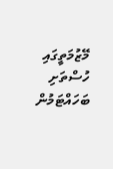މޭޒުމަތީގައި ހުސްތަށި ބަހައްޓަމުން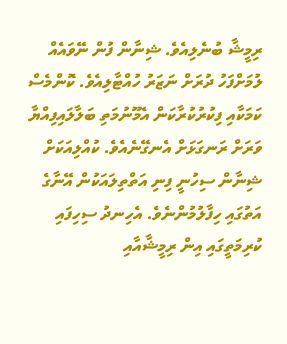ރިމީޝާ ބުނެލިއެވެ. ޝިނާން ފުން ނޭވައެއް ލުމަށްފަހު ދުރަށް ނަޒަރު ހުއްޓާލިއެވެ. ކޮންމެސް ކަމަކާއި ފިކުރުކުރާކަން އެމޫނުމަތި ބަލާލައިފިއްޔާ ވަރަށް ރަނގަޅަށް އެނގޭނެއެވެ. ކުއްލިއަކަށް ޝިނާން ސިހުނީ ފިނި އަތްތިލައަކުން އޭނާގެ އަތުގައި ހިފާލުމުންނެވެ. އެހިނދު ސިހިފައި ކުރިމަތީގައި އިން ރިމީޝާއާއި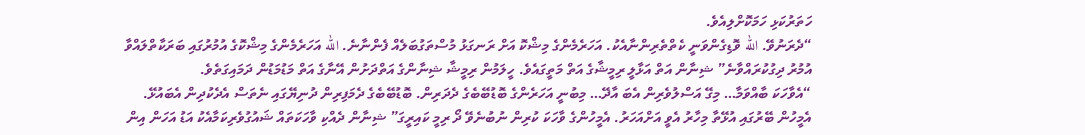ހަތަރުކަޅި ހަމަކޮށްލިއެވެ.
“ދެރަނުވޭ. الله ވޮޑިގެންވަނީ ކެތްތެރިންނާއެކު. އަހަރެމެންގެ މިޝްކޮ އަށް ރަނގަޅު މުސްތަގުބަލެއް ފެންނާނެ. الله އަހަރެމެންގެ މިޝްކޮގެ އުމުރުގައި ބަރަކާތްލައްވާ އުމުރު ދިގުކުރައްވާނެ” ޝިނާން އަތް އަޅާލީ ރިމީޝާގެ އަތް މަތީގައެވެ. ހީލަމުން ރިމީޝާ ޝިނާންގެ އަތްދަށުން އޭނާގެ އަތް މަޑުމަޑުން ދަމައިގަތެވެ.
“އެވާހަކަ ބާއްވަމާ… މިގޭ އަސްލުވެރިން އެބަ އާދޭ… މިބުނީ އަހަރެންގެ ބޮޑުބޭބެގެ ދެދަރިން. ބޮޑުބޭބެގެ ދެމަފިރިން ދުނިޔޭގައި ނެތަސް އެދެކުދިން އެބައުޅޭ. އެމީހުން ބޭރުގައި އުޅޭތާ މިހާރު އެވީ އަށްއަހަރު. އެމީހުންގެ ވާހަކަ ކުރިން ނުބުނެވޭ ދޯ ރިމީ ކައިރީގަ” ޝިނާން ދެއްކި ވާހަކަތައް ޝައުގުވެރިކަމާއެކު އަޑު އަހަން އިން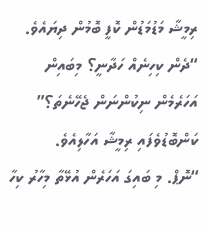ރިމީޝާ މަޑުމަޑުން ކޮފީ ބޮމުން ދިޔައެވެ.
“ދެން ކިހިނެއް ހަދާނީ؟ މިބައިން އަހަރެމެން ނިކުންނަން ޖެހޭނެތަ؟” ކަންބޮޑުވެފައި ރިމީޝާ އަހާލިއެވެ.
“ނޮޕް. މި ބައިގަ އަހަރެން އުޅޭތާ މިހާރު ކިހާ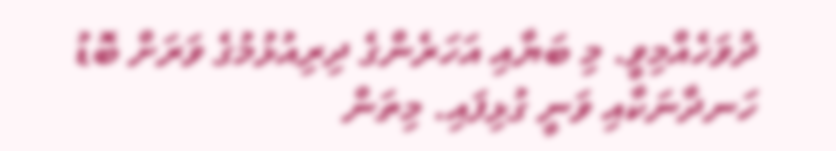ދުވަހެއްމިވީ. މި ބަޔާއި އަހަރެންގެ ދިރިއުޅުމުގެ ވަރަށް ބޮޑު ހަނދާނަކާއި ވަނީ ގުޅިފައި. މިތަން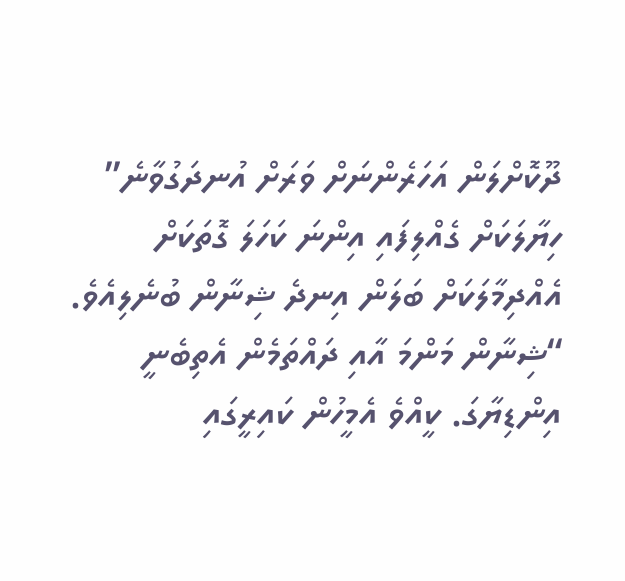ދޫކޮށްލަން އަހަރެންނަށް ވަރަށް އުނދަގުވާނެ” ހިޔާލަކަށް ގެއްލިފައި އިންނަ ކަހަލަ ގޮތަކަށް އެއްދިމާލަކަށް ބަލަން އިނދެ ޝިނާން ބުނެލިއެވެ.
“ޝިނާން މަންމަ އާއި ދައްތަމެން އެތިބެނީ އިންޑިޔާގަ. ކީއްވެ އެމީހުން ކައިރީގައި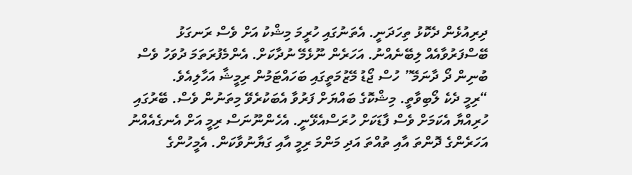ދިރިއުޅެން ދެކޮޅު ތިހަދަނީ. އެތަނުގައި ހުރީމަ މިޝްކު އަށް ވެސް ރަނގަޅު ބޭސްފަރުވާއެއް ލިބޭނެއްނު. އަހަރެން ނޫޅެމޭ ނުދާކަށް. އެންމެފުރަތަމަ ދުވަހު ވެސް ބުނިން ދޯ ދާނަމޭ” ހުސް ޖޯޑު މޭޒުމަތީގައި ބަހައްޓަމުން ރިމީޝާ އަހާލިއެވެ.
“ރިމީ ދެކެ ލޯބިވާތީ. މިޝްކޮގެ ބައްޔަށް ފަރުވާ އެބަކުރެވޭ މިތަނުން ވެސް. ބޭރުގައި ހުރިއްޔާ އެކަމަށް ވެސް ފާޑަކަށް ހުރަސްއެޅޭނީ. އެހެންނޫނަސް ރިމީ އަށް އެނގެއެއްނު އަހަރެންގެ ދޮންތަ އާއި ތުއްތަ އަދި މަންމަ ރިމީ އާއި ގަޔާނުވާކަން. އެމީހުންގެ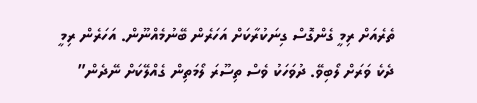ތެރެއަށް ރިމީ ގެންގޮސް ގިނަކުރާކަށް އަހަރެން ބޭނުމެއްނޫން. އަހަރެން ރިމީ ދެކެ ވަރަށް ލޯބިވޭ. ދުވަހަކު ވެސް ތިސޫރަ ލޯމަތިން ގެއްލޭކަށް ނޭދެން”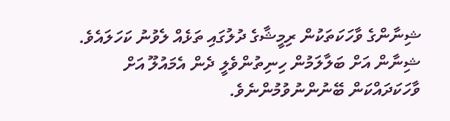ޝިނާންގެ ވާހަކަތަކުން ރިމީޝާގެ ދުލުގައި ތަޅެއް ލެވުނު ކަހަލައެވެ. ޝިނާން އަށް ބަލާލަމުން ހިނިތުންވެލީ ދެން އެމައުލޫ އަށް ވާހަކަދައްކަން ބޭނުންނުވުމުންނެވެ.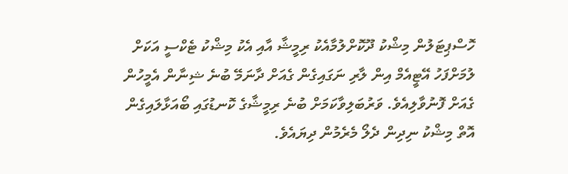ހޮސްޕިޓަލުން މިޝްކު ދޫކޮށްލުމާއެކު ރިމީޝާ އާއި އެކު މިޝްކު ޓެކްސީ އަކަށް ލުމަށްފަހު އޭޓީއެމް އިން ލާރި ނަގައިގެން ގެއަށް ދާނަމޭ ބުނެ ޝިނާން އެމީހުން ގެއަށް ފޮނުވާލިއެވެ. ވަރުބަލިވާކަމަށް ބުނެ ރިމީޝާގެ ކޮނޑުގައި ބޯއަޅާލައިގެން އޮތް މިޝްކު ނިދިން ދެލޯ މެރެމުން ދިޔައެވެ.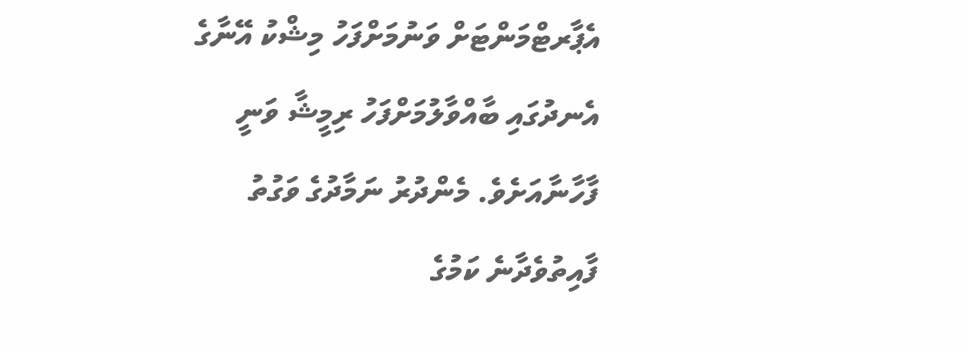އެޕާރޓްމަންޓަށް ވަނުމަށްފަހު މިޝްކު އޭނާގެ އެނދުގައި ބާއްވާލުމަށްފަހު ރިމީޝާ ވަނީ ފާހާނާއަށެވެ. މެންދުރު ނަމާދުގެ ވަގުތު ފާއިތުވެދާނެ ކަމުގެ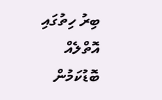ބިރު ހިތުގައި އޮތްލެއް ބޮޑުކަމުން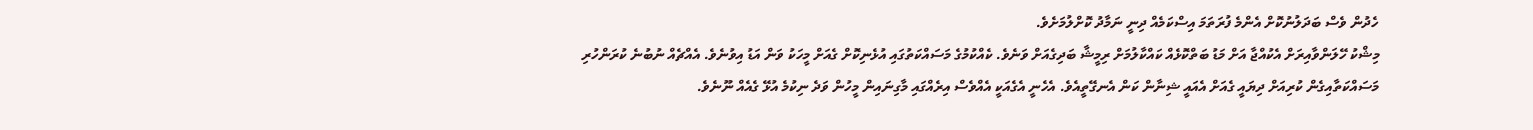ހެދުން ވެސް ބަދަލުނުކޮށް އެންމެ ފުރަތަމަ އިސްކަމެއް ދިނީ ނަމާދު ކޮށްލުމަށެވެ.
މިޝްކު ހޭލަންވާއިރަށް އެކުއްޖާ އަށް މަޑު ބަތްކޮޅެއް ކައްކާލުމަށް ރިމީޝާ ބަދިގެއަށް ވަނެވެ. ކެއްކުމުގެ މަސައްކަތުގައި އުޅެނިކޮށް ގެއަށް މީހަކު ވަން އަޑު އިވުނެވެ. އެއްޗެއް ނުބުނެ ކުރަންހުރި މަސައްކަތާއިގެން ކުރިއަށް ދިޔައީ ގެއަށް އެއައީ ޝިނާން ކަން އެނގޭތީއެވެ. އެހެނީ އެގެއަކީ އެއްވެސް އިރެއްގައި މާގިނައިން މީހުން ވަދެ ނިކުމެ އުޅޭ ގެއެއް ނޫނެވެ.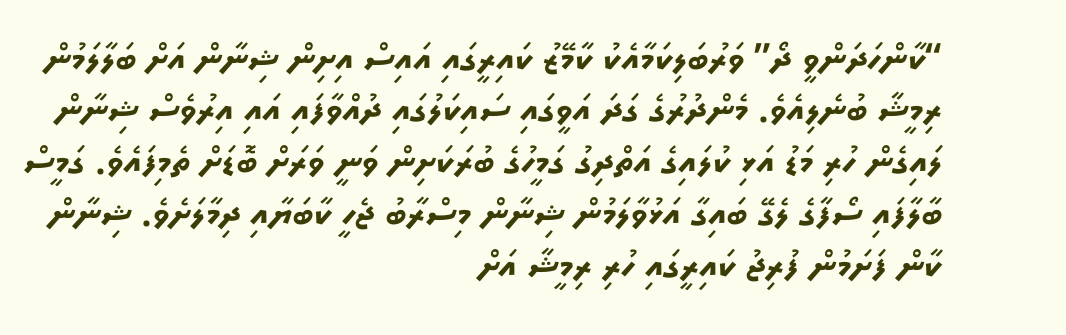“ކާންހަދަންވީ ދޯ” ވަރުބަލިކަމާއެކު ކާމޭޒު ކައިރީގައި އައިސް އިށިން ޝިނާން އަށް ބަލާލަމުން ރިމީޝާ ބުނެލިއެވެ. މެންދުރުގެ ގަދަ އަވީގައި ސައިކަލުގައި ދުއްވާފައި އައި އިރުވެސް ޝިނާން ލައިގެން ހުރި މަޑު އަޅި ކުލައިގެ އަތްދިގު ގަމީހުގެ ބުރަކަށިން ވަނީ ވަރަށް ބޮޑަށް ތެމިފައެވެ. ގަމީސް ބާލާފައި ސޯފާގެ ލެގޭ ބައިގާ އަޅުވާލަމުން ޝިނާން މިސްރާބު ޖެހީ ކާބަޔާއި ދިމާލަށެވެ. ޝިނާން ކާން ފަށަމުން ފުރިޖު ކައިރީގައި ހުރި ރިމީޝާ އަށް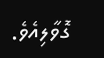ގޮވާލިއެވެ.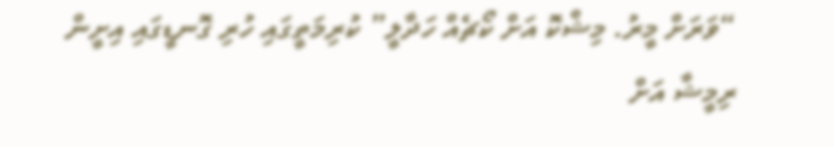“ވަރަށް މީރު. މިޝްކޮ އަށް ކޯޗެއް ހަދާލީ” ކުރިމަތީގައި ހުރި ގޮނޑީގައި އިށީން ރިމީޝާ އަށް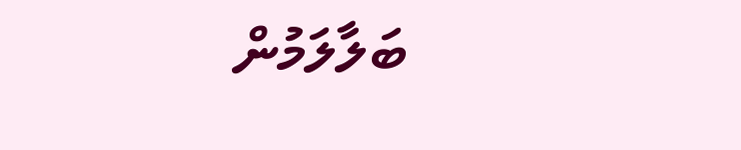ބަލާލަމުން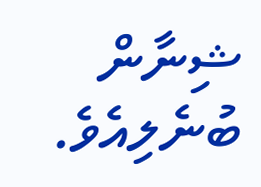ޝިނާން ބުނެލިއެވެ.